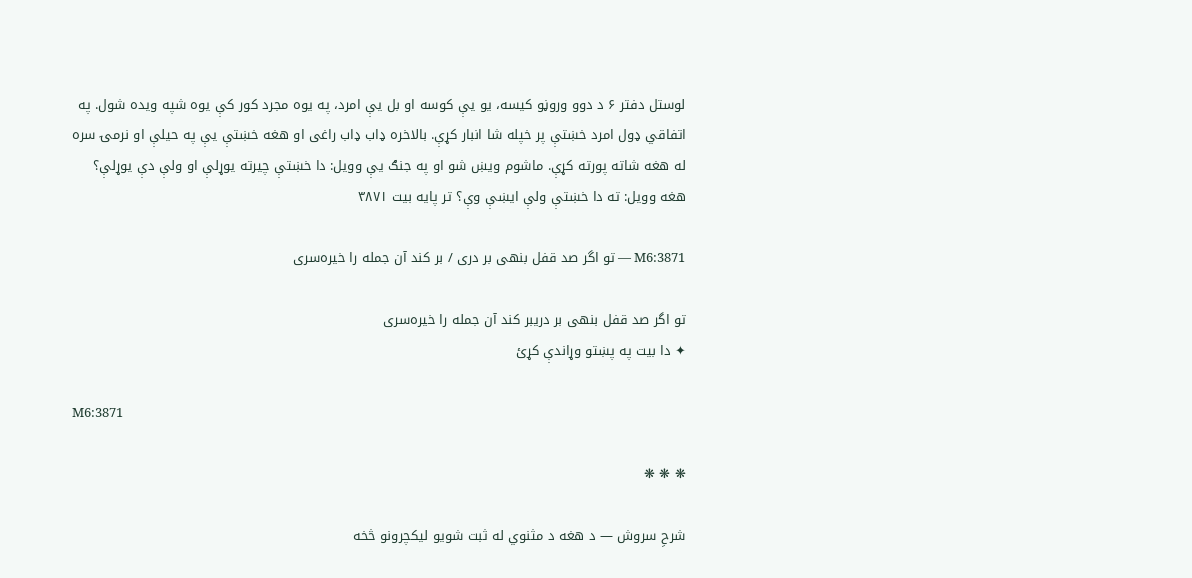لوستل دفتر ۶ د دوو وروڼو کیسه، یو یې کوسه او بل یې امرد، په یوه مجرد کور کې یوه شپه ویده شول. په اتفاقي ډول امرد خښتې پر خپله شا انبار کړې. بالاخره ډاب ډاب راغی او هغه خښتې یې په حیلې او نرمۍ سره له هغه شاته پورته کړې. ماشوم ویښ شو او په جنګ یې وویل: دا خښتې چیرته یوړلې او ولې دې یوړلې؟ هغه وویل: ته دا خښتې ولې ایښې وې؟ تر پایه بيت ۳۸۷۱

M6:3871 — تو اگر صد قفل بنهی بر دری / بر کند آن جمله را خیره‌سری

تو اگر صد قفل بنهی بر دریبر کند آن جمله را خیره‌سری
✦ دا بیت په پښتو وړاندې کړئ

M6:3871

❋ ❋ ❋

شرحِ سروش — د هغه د مثنوي له ثبت شویو لیکچرونو څخه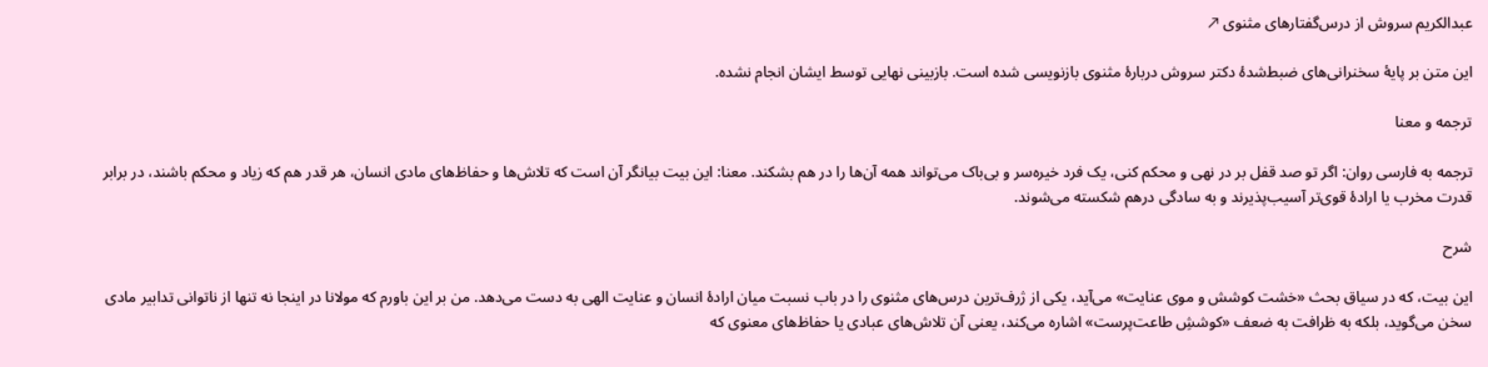عبدالکریم سروش از درس‌گفتارهای مثنوی ↗

این متن بر پایهٔ سخنرانی‌های ضبط‌شدهٔ دکتر سروش دربارهٔ مثنوی بازنویسی شده است. بازبینی نهایی توسط ایشان انجام نشده.

ترجمه و معنا

ترجمه به فارسی روان: اگر تو صد قفل بر در نهی و محکم کنی، یک فرد خیره‌سر و بی‌باک می‌تواند همه آن‌ها را در هم بشکند. معنا: این بیت بیانگر آن است که تلاش‌ها و حفاظ‌های مادی انسان، هر قدر هم که زیاد و محکم باشند، در برابر قدرت مخرب یا ارادهٔ قوی‌تر آسیب‌پذیرند و به سادگی درهم شکسته می‌شوند.

شرح

این بیت، که در سیاق بحث «خشت کوشش و موی عنایت» می‌آید، یکی از ژرف‌ترین درس‌های مثنوی را در باب نسبت میان ارادهٔ انسان و عنایت الهی به دست می‌دهد. من بر این باورم که مولانا در اینجا نه تنها از ناتوانی تدابیر مادی سخن می‌گوید، بلکه به ظرافت به ضعف «کوششِ طاعت‌پرست» اشاره می‌کند، یعنی آن تلاش‌های عبادی یا حفاظ‌های معنوی که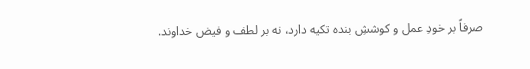صرفاً بر خودِ عمل و کوششِ بنده تکیه دارد، نه بر لطف و فیض خداوند.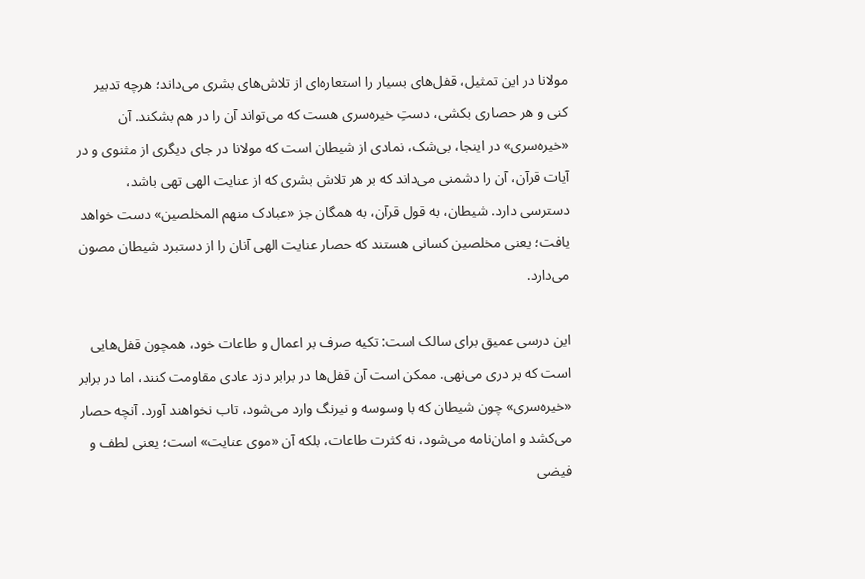مولانا در این تمثیل، قفل‌های بسیار را استعاره‌ای از تلاش‌های بشری می‌داند؛ هرچه تدبیر کنی و هر حصاری بکشی، دستِ خیره‌سری هست که می‌تواند آن را در هم بشکند. آن «خیره‌سری» در اینجا، بی‌شک، نمادی از شیطان است که مولانا در جای دیگری از مثنوی و در آیات قرآن، آن را دشمنی می‌داند که بر هر تلاش بشری که از عنایت الهی تهی باشد، دسترسی دارد. شیطان، به قول قرآن، به همگان جز «عبادک منهم المخلصین» دست خواهد یافت؛ یعنی مخلصین کسانی هستند که حصار عنایت الهی آنان را از دستبرد شیطان مصون می‌دارد.

این درسی عمیق برای سالک است: تکیه صرف بر اعمال و طاعات خود، همچون قفل‌هایی است که بر دری می‌نهی. ممکن است آن قفل‌ها در برابر دزد عادی مقاومت کنند، اما در برابر «خیره‌سری» چون شیطان که با وسوسه و نیرنگ وارد می‌شود، تاب نخواهند آورد. آنچه حصار می‌کشد و امان‌نامه می‌شود، نه کثرت طاعات، بلکه آن «موی عنایت» است؛ یعنی لطف و فیضی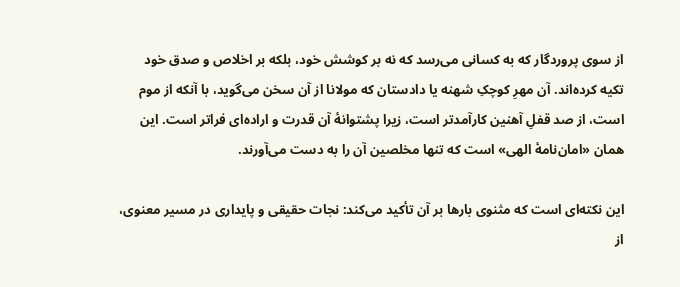از سوی پروردگار که به کسانی می‌رسد که نه بر کوشش خود، بلکه بر اخلاص و صدق خود تکیه کرده‌اند. آن مهرِ کوچکِ شهنه یا دادستان که مولانا از آن سخن می‌گوید، با آنکه از موم است، از صد قفلِ آهنین کارآمدتر است، زیرا پشتوانهٔ آن قدرت و اراده‌ای فراتر است. این همان «امان‌نامهٔ الهی» است که تنها مخلصین آن را به دست می‌آورند.

این نکته‌ای است که مثنوی بارها بر آن تأکید می‌کند: نجات حقیقی و پایداری در مسیر معنوی، از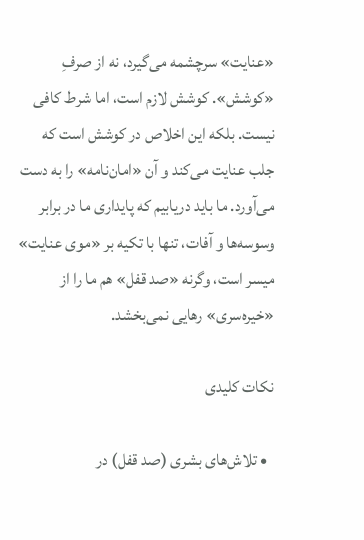«عنایت» سرچشمه می‌گیرد، نه از صرفِ «کوشش». کوشش لازم است، اما شرط کافی نیست. بلکه این اخلاص در کوشش است که جلب عنایت می‌کند و آن «امان‌نامه» را به دست می‌آورد. ما باید دریابیم که پایداری ما در برابر وسوسه‌ها و آفات، تنها با تکیه بر «موی عنایت» میسر است، وگرنه «صد قفل» هم ما را از «خیره‌سری» رهایی نمی‌بخشد.

نکات کلیدی

  • تلاش‌های بشری (صد قفل) در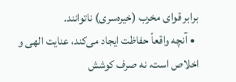برابر قوای مخرب (خیره‌سری) ناتوانند.
  • آنچه واقعاً حفاظت ایجاد می‌کند، عنایت الهی و اخلاص است، نه صرف کوشش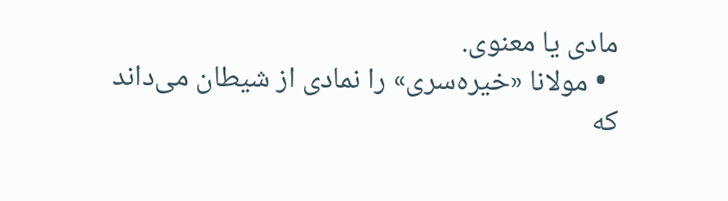مادی یا معنوی.
  • مولانا «خیره‌سری» را نمادی از شیطان می‌داند که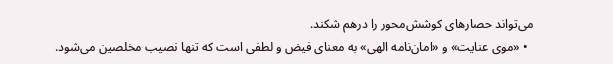می‌تواند حصارهای کوشش‌محور را درهم شکند.
  • «موی عنایت» و «امان‌نامه الهی» به معنای فیض و لطفی است که تنها نصیب مخلصین می‌شود.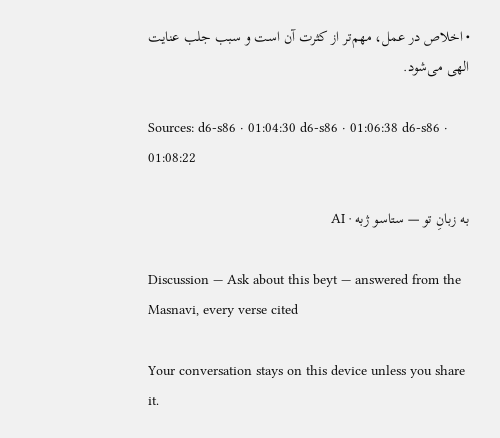• اخلاص در عمل، مهم‌تر از کثرت آن است و سبب جلب عنایت الهی می‌شود.

Sources: d6-s86 · 01:04:30 d6-s86 · 01:06:38 d6-s86 · 01:08:22

به زبانِ تو — ستاسو ژبه · AI

Discussion — Ask about this beyt — answered from the Masnavi, every verse cited

Your conversation stays on this device unless you share it.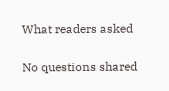What readers asked

No questions shared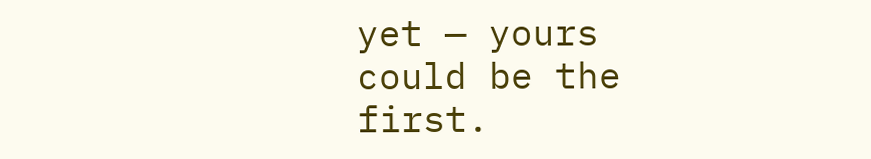yet — yours could be the first.